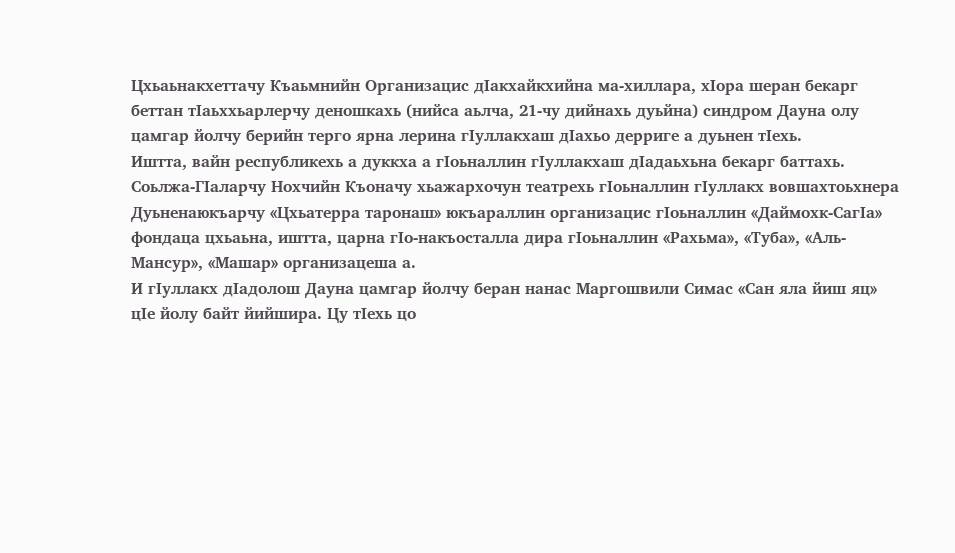Цхьаьнакхеттачу Къаьмнийн Организацис дIакхайкхийна ма-хиллара, хIора шеран бекарг беттан тIаьххьарлерчу деношкахь (нийса аьлча, 21-чу дийнахь дуьйна) синдром Дауна олу цамгар йолчу берийн терго ярна лерина гIуллакхаш дIахьо дерриге а дуьнен тIехь.
Иштта, вайн республикехь а дуккха а гIоьналлин гIуллакхаш дIадаьхьна бекарг баттахь. Соьлжа-ГIаларчу Нохчийн Къоначу хьажархочун театрехь гIоьналлин гIуллакх вовшахтоьхнера Дуьненаюкъарчу «Цхьатерра таронаш» юкъараллин организацис гIоьналлин «Даймохк-СагIа» фондаца цхьаьна, иштта, царна гIо-накъосталла дира гIоьналлин «Рахьма», «Туба», «Аль-Мансур», «Машар» организацеша а.
И гIуллакх дIадолош Дауна цамгар йолчу беран нанас Маргошвили Симас «Сан яла йиш яц» цIе йолу байт йийшира. Цу тIехь цо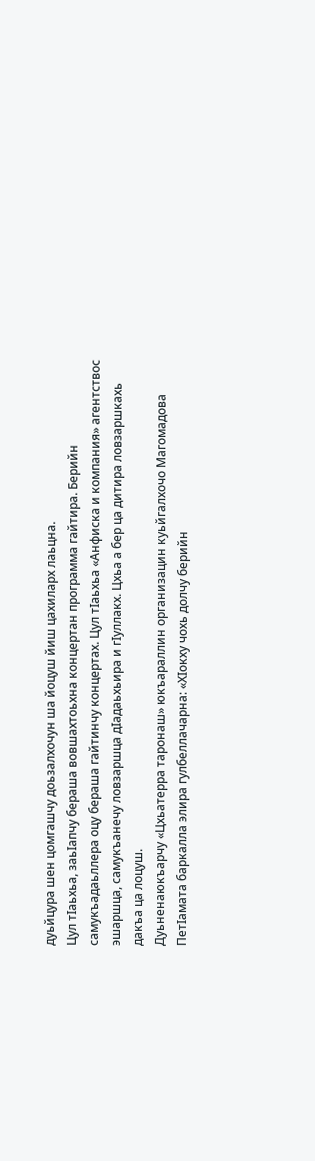дуьйцура шен цомгашчу доьзалхочун ша йоцуш йиш цахиларх лаьцна.
Цул тIаьхьа, заьIапчу бераша вовшахтоьхна концертан программа гайтира. Берийн самукъадаьллера оцу бераша гайтинчу концертах. Цул тIаьхьа «Анфиска и компания» агентствос эшаршца, самукъанечу ловзаршца дIадаьхьира и гIуллакх. Цхьа а бер ца дитира ловзаршкахь дакъа ца лоцуш.
Дуьненаюкъарчу «Цхьатерра таронаш» юкъараллин организацин куьйгалхочо Магомадова ПетIамата баркалла элира гулбеллачарна: «ХIокху чохь долчу берийн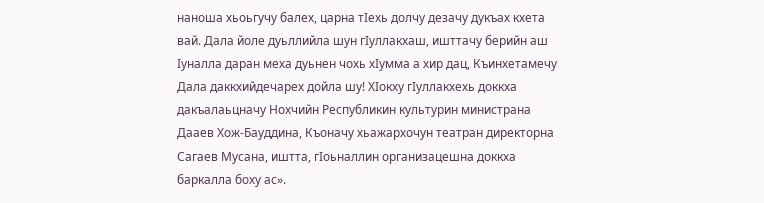наноша хьоьгучу балех, царна тIехь долчу дезачу дукъах кхета вай. Дала йоле дуьллийла шун гIуллакхаш, ишттачу берийн аш Iуналла даран меха дуьнен чохь хIумма а хир дац, Къинхетамечу Дала даккхийдечарех дойла шу! ХIокху гIуллакхехь доккха дакъалаьцначу Нохчийн Республикин культурин министрана Дааев Хож-Бауддина, Къоначу хьажархочун театран директорна Сагаев Мусана, иштта, гIоьналлин организацешна доккха баркалла боху ас».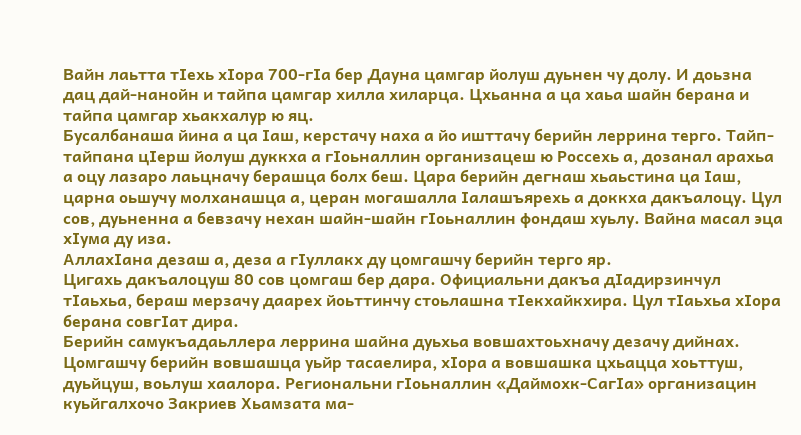Вайн лаьтта тIехь хIора 700-гIа бер Дауна цамгар йолуш дуьнен чу долу. И доьзна дац дай-нанойн и тайпа цамгар хилла хиларца. Цхьанна а ца хаьа шайн берана и тайпа цамгар хьакхалур ю яц.
Бусалбанаша йина а ца Iаш, керстачу наха а йо ишттачу берийн леррина терго. Тайп-тайпана цIерш йолуш дуккха а гIоьналлин организацеш ю Россехь а, дозанал арахьа а оцу лазаро лаьцначу берашца болх беш. Цара берийн дегнаш хьаьстина ца Iаш, царна оьшучу молханашца а, церан могашалла Iалашъярехь а доккха дакъалоцу. Цул сов, дуьненна а бевзачу нехан шайн-шайн гIоьналлин фондаш хуьлу. Вайна масал эца хIума ду иза.
АллахIана дезаш а, деза а гIуллакх ду цомгашчу берийн терго яр.
Цигахь дакъалоцуш 80 сов цомгаш бер дара. Официальни дакъа дIадирзинчул тIаьхьа, бераш мерзачу даарех йоьттинчу стоьлашна тIекхайкхира. Цул тIаьхьа хIора берана совгIат дира.
Берийн самукъадаьллера леррина шайна дуьхьа вовшахтоьхначу дезачу дийнах. Цомгашчу берийн вовшашца уьйр тасаелира, хIора а вовшашка цхьацца хоьттуш, дуьйцуш, воьлуш хаалора. Региональни гIоьналлин «Даймохк-СагIа» организацин куьйгалхочо Закриев Хьамзата ма-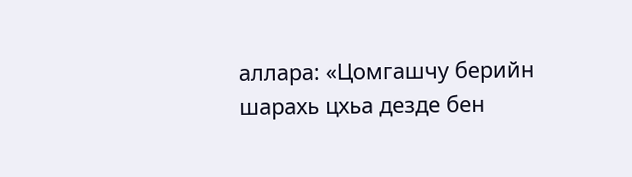аллара: «Цомгашчу берийн шарахь цхьа дезде бен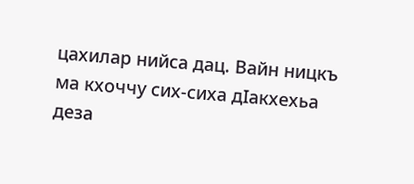цахилар нийса дац. Вайн ницкъ ма кхоччу сих-сиха дIакхехьа деза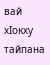вай хIокху тайпана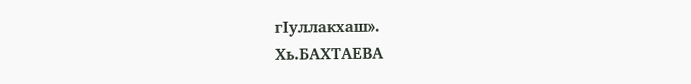гIуллакхаш».
Хь.БАХТАЕВА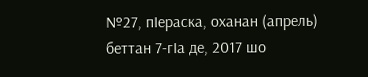№27, пIераска, оханан (апрель) беттан 7-гIа де, 2017 шо